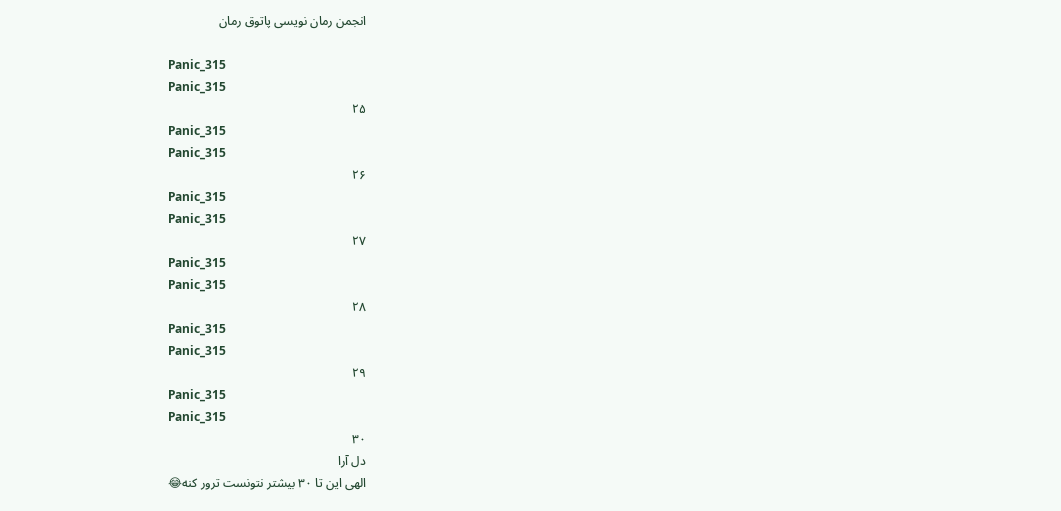انجمن رمان نویسی پاتوق رمان

Panic_315
Panic_315
۲۵
Panic_315
Panic_315
۲۶
Panic_315
Panic_315
۲۷
Panic_315
Panic_315
۲۸
Panic_315
Panic_315
۲۹
Panic_315
Panic_315
۳۰
دل آرا
الهی این تا ۳۰ بیشتر نتونست ترور کنه😂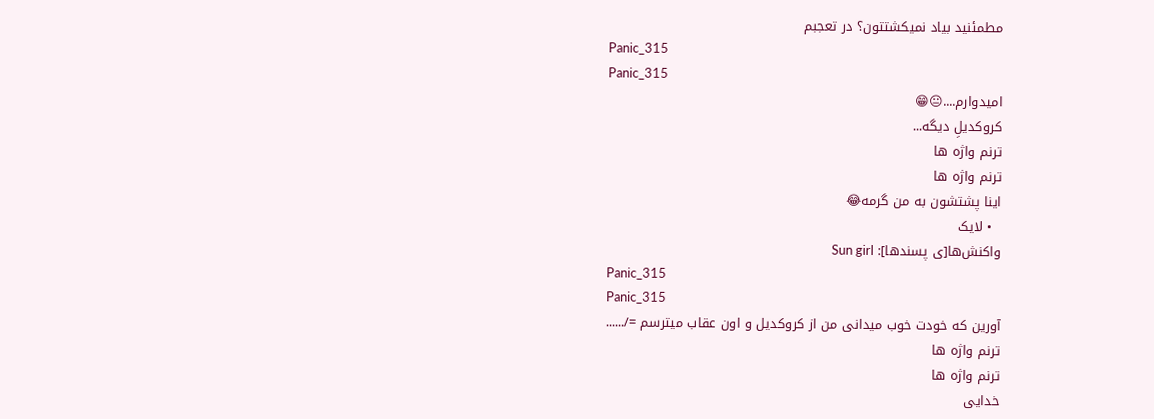مطمئنید بیاد نمیکشتتون؟ در تعجبم
Panic_315
Panic_315
امیدوارم....😐😁
کروکدیلِ دیگه...
ترنم واژه ها
ترنم واژه ها
اینا پشتشون به من گرمه😂
  • لایک
واکنش‌ها[ی پسندها]: Sun girl
Panic_315
Panic_315
آورین که خودت خوب میدانی من از کروکدیل و اون عقاب میترسم =/......
ترنم واژه ها
ترنم واژه ها
خدایی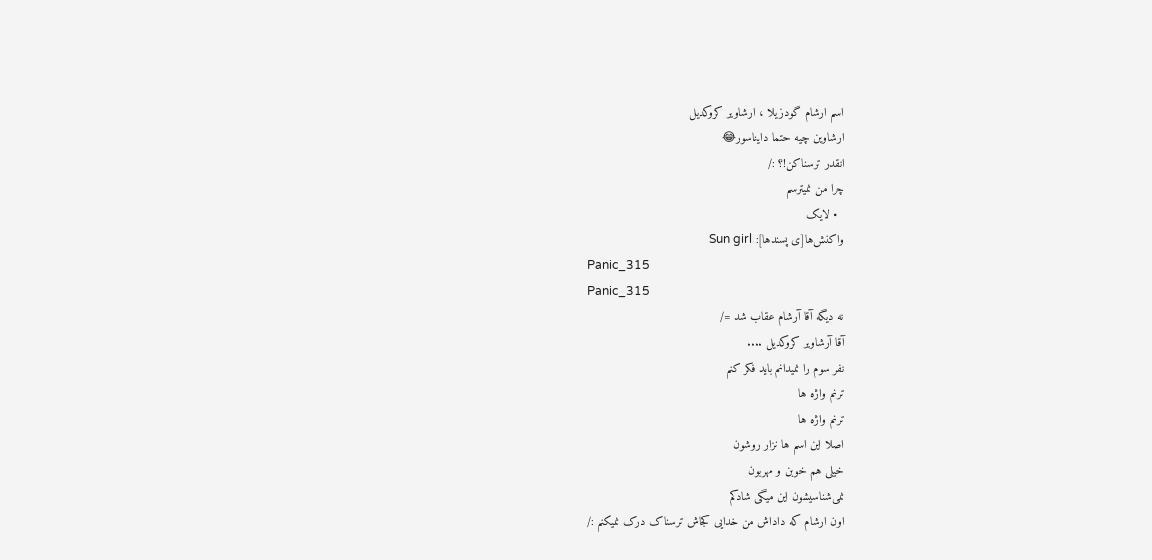اسم ارشام گودزیلا ، ارشاویر کروکدیل
ارشاوین چیه حتما دایناسور😂
انقدر ترسناکن!؟ :/
چرا من نمیترسم
  • لایک
واکنش‌ها[ی پسندها]: Sun girl
Panic_315
Panic_315
نه دیگه آقا آرشام عقاب شد =/
آقا آرشاویر کروکدیل ....
نفر سوم را نمیدانم باید فکر کنم
ترنم واژه ها
ترنم واژه ها
اصلا این اسم ها نزار روشون
خیلی هم خوبن و مهربون
نمی‌شناسیشون این میگی شادکم
اون ارشام که داداش من خدایی کجاش ترسناک درک نمیکنم :/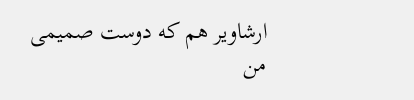ارشاویر هم که دوست صمیمی من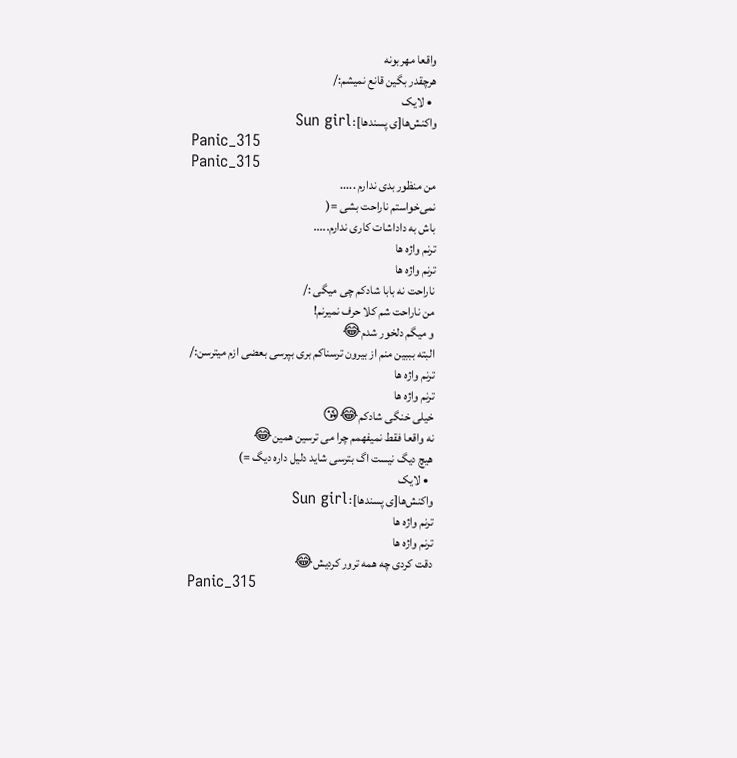واقعا مهربونه
هرچقدر بگین قانع نمیشم:/
  • لایک
واکنش‌ها[ی پسندها]: Sun girl
Panic_315
Panic_315
من منظور بدی ندارم .....
نمی‌خواستم ناراحت بشی =(
باش به داداشات کاری ندارم.....
ترنم واژه ها
ترنم واژه ها
ناراحت نه بابا شادکم چی میگی :/
من ناراحت شم کلا حرف نمیرنم!
و میگم دلخور شدم😂
البته بببین منم از بیرون ترسناکم بری بپرسی بعضی ازم میترسن:/
ترنم واژه ها
ترنم واژه ها
خیلی خنگی شادکم😂😘
نه واقعا فقط نمیفهمم چرا می ترسین همین😂
هیچ دیگ نیست اگ بترسی شاید دلیل داره دیگ =)
  • لایک
واکنش‌ها[ی پسندها]: Sun girl
ترنم واژه ها
ترنم واژه ها
دقت کردی چه همه ترور کردیش😂
Panic_315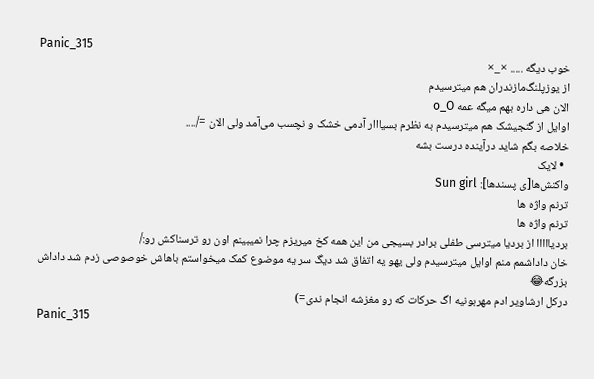Panic_315
خوب دیگه ..... ×_×
از یوزپلنگ‌مازندران هم میترسیدم
الان هی داره بهم میگه عمه o_O
اوایل از گنجیشک هم میترسیدم به نظرم بسیااار آدمی خشک و نچسب می‌آمد ولی الان =/....
خلاصه بگم شاید درآینده درست بشه
  • لایک
واکنش‌ها[ی پسندها]: Sun girl
ترنم واژه ها
ترنم واژه ها
بردیااااا از بردیا میترسی طفلی برادر بسیجی من این همه کخ میریزم چرا نمیبینم اون رو ترسناکش رو:/
خان داداشمم منم اوایل میترسیدم ولی یهو یه اتفاق شد دیگ سر یه موضوع کمک میخواستم باهاش خوصوصی زدم شد داداش بزرگه😂
درکل ارشاویر ادم مهربونیه اگ حرکات که رو مغزشه انجام ندی=)
Panic_315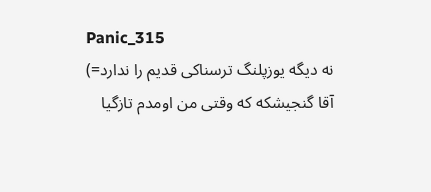Panic_315
نه دیگه یوزپلنگ ترسناکی قدیم را ندارد=)
آقا گنجیشکه که وقتی من اومدم تازگیا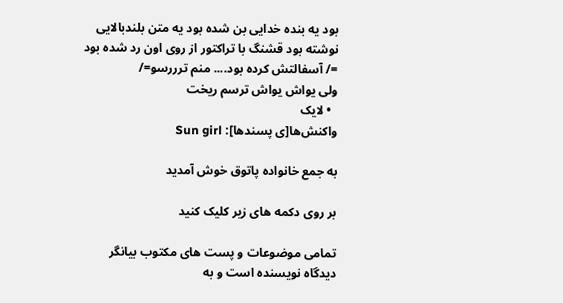بود یه بنده خدایی بن شده بود یه متن بلندبالایی نوشته بود قشنگ با تراکتور از روی اون رد شده بود =/ آسفالتش کرده بود.... منم ترررسو=/
ولی یواش یواش ترسم ریخت
  • لایک
واکنش‌ها[ی پسندها]: Sun girl

به جمع خانواده پاتوق خوش آمدید

بر روی دکمه های زیر کلیک کنید

تمامی موضوعات و پست های مکتوب بیانگر دیدگاه نویسنده است و به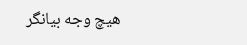هیچ وجه بیانگر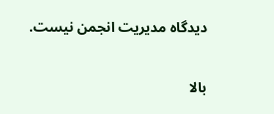دیدگاه مدیریت انجمن نیست.

بالا